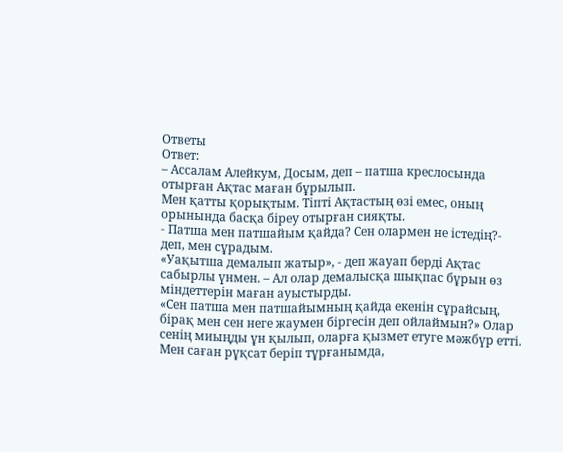Ответы
Ответ:
– Ассалам Алейкум, Досым, деп – патша креслосында отырған Ақтас маған бұрылып.
Мен қатты қорықтым. Тіпті Ақтастың өзі емес, оның орынында басқа біреу отырған сияқты.
- Патша мен патшайым қайда? Сен олармен не істедің?- деп, мен сұрадым.
«Уақытша демалып жатыр», - деп жауап берді Ақтас сабырлы үнмен. – Ал олар демалысқа шықпас бұрын өз міндеттерін маған ауыстырды.
«Сен патша мен патшайымның қайда екенін сұрайсың, бірақ мен сен неге жаумен біргесін деп ойлаймын?» Олар сенің миыңды ұн қылып, оларға қызмет етуге мәжбүр етті. Мен саған рұқсат беріп тұрғанымда,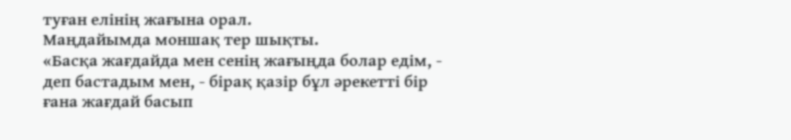туған елінің жағына орал.
Маңдайымда моншақ тер шықты.
«Басқа жағдайда мен сенің жағыңда болар едім, - деп бастадым мен, - бірақ қазір бұл әрекетті бір ғана жағдай басып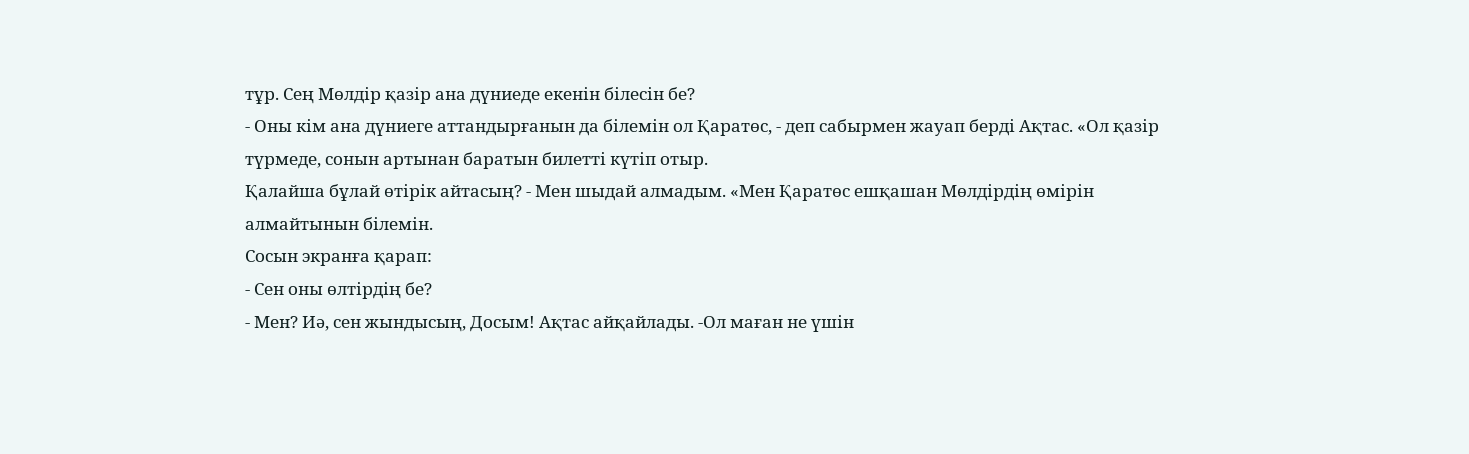тұр. Сең Мөлдір қазір ана дүниеде екенін білесін бе?
- Оны кім ана дүниеге аттандырғанын да білемін ол Қаратөс, - деп сабырмен жауап берді Ақтас. «Ол қазір түрмеде, сонын артынан баратын билетті күтіп отыр.
Қалайша бұлай өтірік айтасың? - Мен шыдай алмадым. «Мен Қаратөс ешқашан Мөлдірдің өмірін алмайтынын білемін.
Сосын экранға қарап:
- Сен оны өлтірдің бе?
- Мен? Иә, сен жындысың, Досым! Ақтас айқайлады. -Ол маған не үшін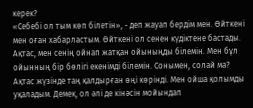керек?
«Себебі ол тым көп білетін», - деп жауап бердім мен. Өйткені мен оған хабарластым. Өйткені ол сенен күдіктене бастады. Ақтас, мен сенің ойнап жатқан ойыныңды білемін. Мен бұл ойынның бір бөлігі екенімді білемін. Сонымен, солай ма?
Ақтас жүзінде таң қалдырған өңі көрінді. Мен ойша қолымды уқаладым. Демек, ол әлі де кінәсін мойындап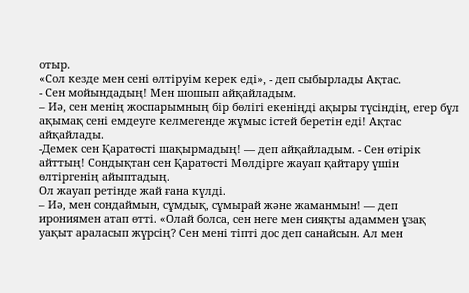отыр.
«Сол кезде мен сені өлтіруім керек еді», - деп сыбырлады Ақтас.
- Сен мойындадың! Мен шошып айқайладым.
– Иә, сен менің жоспарымның бір бөлігі екеніңді ақыры түсіндің, егер бұл ақымақ сені емдеуге келмегенде жұмыс істей беретін еді! Ақтас айқайлады.
-Демек сен Қаратөсті шақырмадың! — деп айқайладым. - Сен өтірік айттың! Сондықтан сен Қаратөсті Мөлдірге жауап қайтару үшін өлтіргенің айыптадың.
Ол жауап ретінде жай ғана күлді.
– Иә, мен сондаймын, сұмдық, сұмырай және жаманмын! — деп ирониямен атап өтті. «Олай болса, сен неге мен сияқты адаммен ұзақ уақыт араласып жүрсің? Сен мені тіпті дос деп санайсын. Ал мен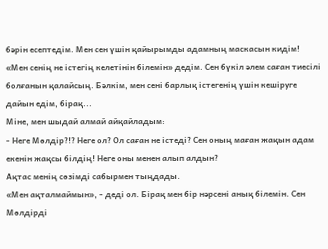бәрін есептедім. Мен сен үшін қайырымды адамның маскасын кидім!
«Мен сенің не істегің келетінін білемін» дедім. Сен бүкіл әлем саған тиесілі болғанын қалайсың. Бәлкім, мен сені барлық істегенің үшін кешіруге дайын едім, бірақ...
Міне, мен шыдай алмай айқайладым:
- Неге Мөлдір?!? Неге ол? Ол саған не істеді? Сен оның маған жақын адам екенін жақсы білдің! Неге оны менен алып алдын?
Ақтас менің сөзімді сабырмен тыңдады.
«Мен ақталмаймын», - деді ол. Бірақ мен бір нәрсені анық білемін. Сен Мөлдірді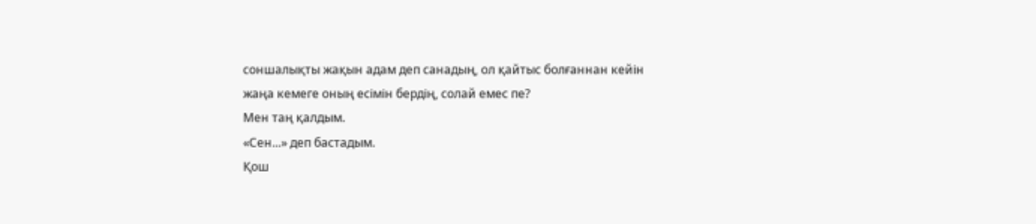соншалықты жақын адам деп санадың, ол қайтыс болғаннан кейін жаңа кемеге оның есімін бердің, солай емес пе?
Мен таң қалдым.
«Сен...» деп бастадым.
Қош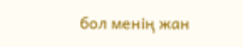бол менің жан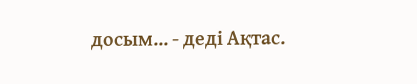досым... - деді Ақтас.